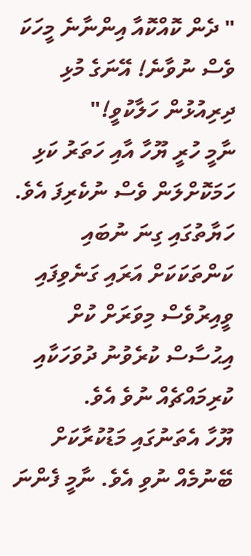" ދެން ކޮއްކޮއާ އިންނާނެ މީހަކަ ވެސް ނުވާނެ! އޭނަގެ މުޅި ދިރިއުޅުން ހަލާކުވީ!"
ނާމީ ހުރީ ޔޫހާ އާއި ހަތަރު ކަޅި ހަމަކޮށްލަން ވެސް ނުކެރިފަ އެވެ. ހަޔާތުގައި ގިނަ ނުބައި ކަންތަކަކަށް އަރައި ގަނެވިފައި ވީއިރުވެސް މިވަރަށް ކުށް އިޙުސާސް ކުރެވުނު ދުވަހަކާއި ކުރިމައްޗެއް ނުވެ އެވެ.
ޔޫހާ އެތަނުގައި މަޑުކުރާކަށް ބޭނުމެއް ނުވި އެވެ. ނާމީ ފެންނަ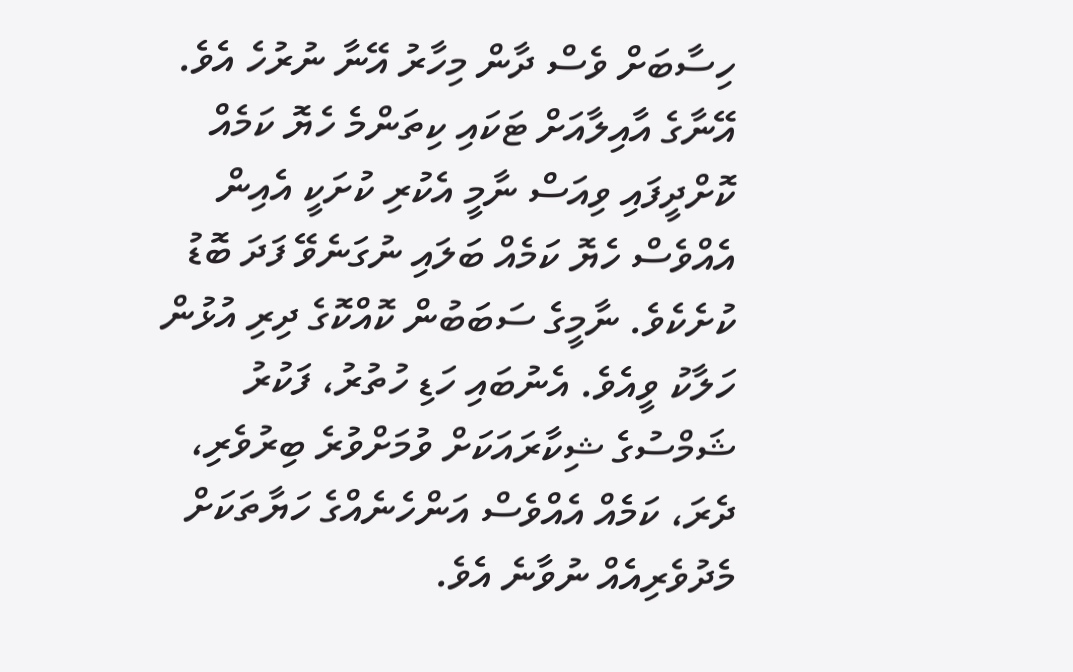ހިސާބަށް ވެސް ދާން މިހާރު އޭނާ ނުރުހެ އެވެ. އޭނާގެ އާއިލާއަށް ޓަކައި ކިތަންމެ ހެޔޮ ކަމެއް ކޮށްދީފައި ވިއަސް ނާމީ އެކުރި ކުށަކީ އެއިން އެއްވެސް ހެޔޮ ކަމެއް ބަލައި ނުގަނެވޭ ފަދަ ބޮޑު ކުށެކެވެ. ނާމީގެ ސަބަބުން ކޮއްކޮގެ ދިރި އުޅުން ހަލާކު ވީއެވެ. އެނުބައި ހަޑި ހުތުރު، ފަކުރު ޝަމްސުގެ ޝިކާރައަކަށް ވުމަށްވުރެ ބިރުވެރި، ދެރަ، ކަމެއް އެއްވެސް އަންހެނެއްގެ ހަޔާތަކަށް މެދުވެރިއެއް ނުވާނެ އެވެ.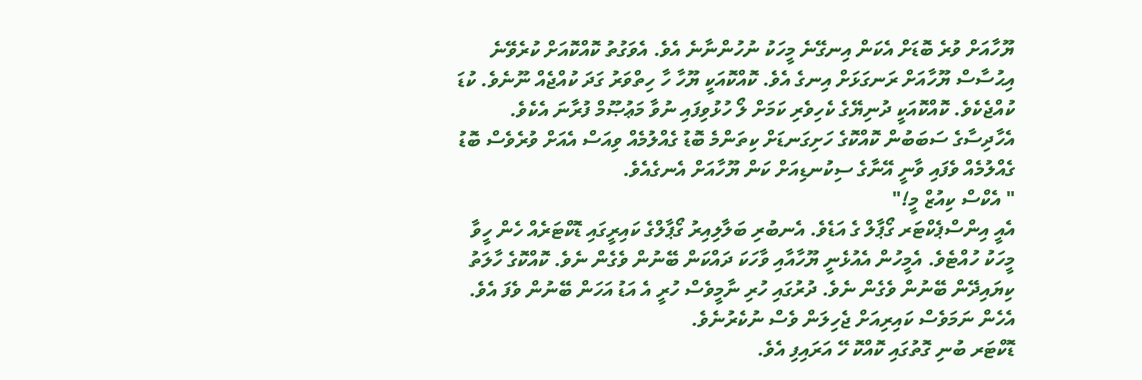ޔޫހާއަށް ވުރެ ބޮޑަށް އެކަން އިނގޭނެ މީހަކު ނުހުންނާނެ އެވެ. އެވަގުތު ކޮއްކޮއަށް ކުރެވޭނެ އިޙުސާސް ޔޫހާއަށް ރަނގަޅަށް އިނގެ އެވެ. ކޮއްކޮއަކީ ޔޫހާ ހާ ހިތްވަރު ގަދަ ކުއްޖެއް ނޫނެވެ. ކުޑަ ކުއްޖެކެވެ. ކޮއްކޮއަކީ ދުނިޔޭގެ ކެހިވެރި ކަމަށް ލޯ ހުޅުވިފައި ނުވާ މަޢުޞޫމް ފުރާނަ އެކެވެ. އެހާދިސާގެ ސަބަބުން ކޮއްކޮގެ ހަށިގަނޑަށް ކިތަންމެ ބޮޑު ގެއްލުމެއް ވިއަސް އެއަށް ވުރެވެސް ބޮޑު ގެއްލުމެއް ވެފައި ވާނީ އޭނާގެ ސިކުނޑިއަށް ކަން ޔޫހާއަށް އެނގެއެވެ.
" އެކްސް ކިއުޒް މީ!"
އެއީ އިންސްޕެކްޓަރ ގޯޕާލް ގެ އަޑެވެ. އެނބުރި ބަލާލިއިރު ގޯޕާލްގެ ކައިރީގައި ޑޮކްޓަރެއް ހެން ހީވާ މީހަކު ހުއްޓެވެ. އެމީހުން އެއުޅެނީ ޔޫހާއާއި ވާހަކަ ދައްކަން ބޭނުން ވެގެން ނެވެ. ކޮއްކޮގެ ހާލަތު ކިޔައިދޭން ބޭނުން ވެގެން ނެވެ. ދުރުގައި ހުރި ނާމީވެސް ހުރީ އެ އަޑު އަހަން ބޭނުން ވެފަ އެވެ. އެހެން ނަމަވެސް ކައިރިއަށް ޖެހިލަން ވެސް ނުކެރުނެވެ.
ޑޮކްޓަރ ބުނި ގޮތުގައި ކޮއްކޮ ހޭ އަރައިފި އެވެ.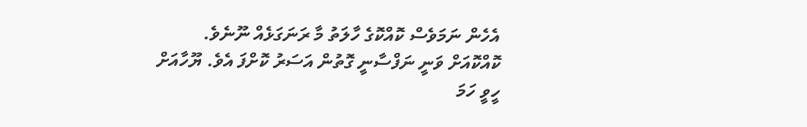އެހެން ނަމަވެސް ކޮއްކޮގެ ހާލަތު މާ ރަނަގަޅެއް ނޫނެވެ.
ކޮއްކޮއަށް ވަނީ ނަފްސާނީ ގޮތުން އަސަރު ކޮށްފަ އެވެ. ޔޫހާއަށް ހީވީ ހަމަ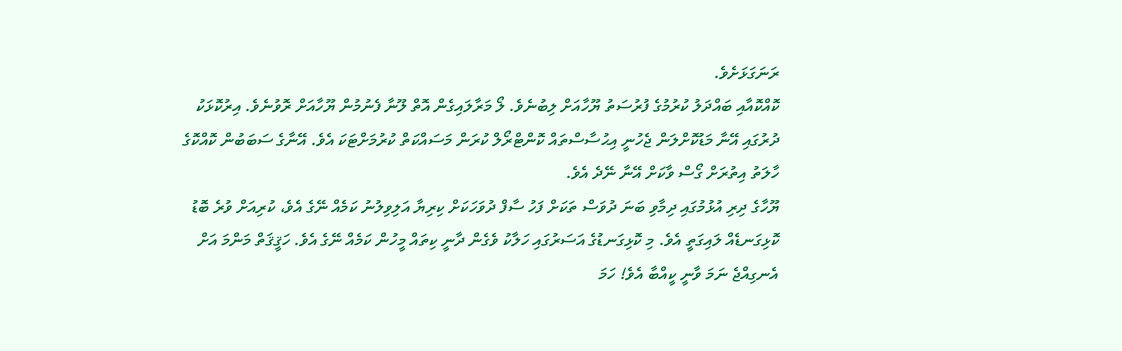ރަނަގަޅަށެވެ.
ކޮއްކޮއާއި ބައްދަލު ކުރުމުގެ ފުރުސަތު ޔޫހާއަށް ލިބުނެވެ. ލޯ މަރާލައިގެން އޮތް ލޫނާ ފެނުމުން ޔޫހާއަށް ރޮވުނެވެ. އިރުކޮޅަކު ދުރުގައި އޭނާ މަޑުކޮށްލަން ޖެހުނީ އިޙުސާސްތައް ކޮންޓްރޯލް ކުރަން މަސައްކަތް ކުރުމަށްޓަކަ އެވެ. އޭނާގެ ސަބަބުން ކޮއްކޮގެ ހާލަތު އިތުރަށް ގޯސް ވާކަށް އޭނާ ނޭދެ އެވެ.
ޔޫހާގެ ދިރި އުޅުމުގައި ދިމާވި ބަނަ ދުވަސް ތަކަށް ފަހު ސާފް ދުވަހަކަށް ކިރިޔާ އަލިވިލުނު ކަމެއް ނޭގެ އެވެ، ކުރިއަށް ވުރެ ބޮޑު ކޮޅިގަނޑެއް ލައިގަތީ އެވެ. މި ކޮޅިގަނޑުގެ އަސަރުގައި ހަލާކު ވެގެން ދާނީ ކިތައް މީހުން ކަމެއް ނޭގެ އެވެ. ހަޤީޤަތް މަންމަ އަށް އެނގިއްޖެ ނަމަ ވާނީ ކީއްބާ އެވެ! ހަމަ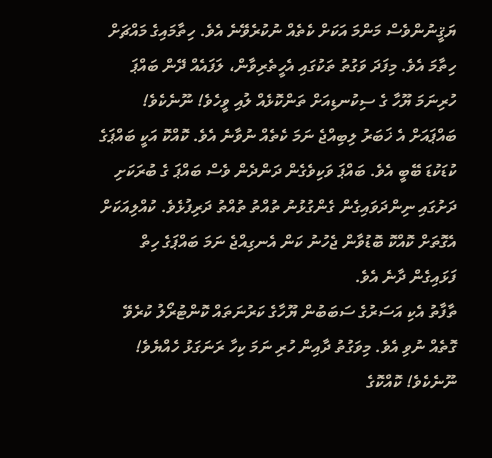ޔަޤީނުންވެސް މަންމަ އަކަށް ކެތެއް ނުކުރެވޭނެ އެވެ. ހިތާމައިގެ މައްޗަށް ހިތާމަ އެވެ. މިފަދަ ވަގުތު ތަކުގައި އެހީތެރިވާން، ލަފައެއް ދޭން ބައްޕަ ހުރިނަމަ ޔޫހާ ގެ ސިކުނޑިއަށް ތަންކޮޅެއް ލުއި ވީހެވެ! ނޫނެކެވެ! ބައްޕައަށް އެ ޚަބަރު ލިބިއްޖެ ނަމަ ކެތެއް ނުވާނެ އެވެ. ކޮއްކޮ އަކީ ބައްޕަގެ ކުޑަކުޑަ ބޭބީ އެވެ. ބައްޕަ ވަކިވެގެން ދަންދެން ވެސް ބައްޕަ ގެ ބުރަކަށި ދަށުގައި ނިންދަވައިގެން ގެންގުޅުނު ތުއްތު ތުއްތު ދަރިފުޅެވެ. ކުއްލިއަކަށް އެގޮތަށް ކޮއްކޮ ބޮޑުވާން ޖެހުނު ކަން އެނގިއްޖެ ނަމަ ބައްޕަގެ ހިތް ފަޅައިގެން ދާނެ އެވެ.
ތާފާތު އެކި އަސަރުގެ ސަބަބުން ޔޫހާގެ ކަރުނަތައް ކޮންޓުރޯލު ކުރެވޭ ގޮތެއް ނުވި އެވެ. މިވަގުތު ދާއިން ހުރި ނަމަ ކިހާ ރަނަގަޅު ހެއްޔެވެ! ނޫނެކެވެ! ކޮއްކޮގެ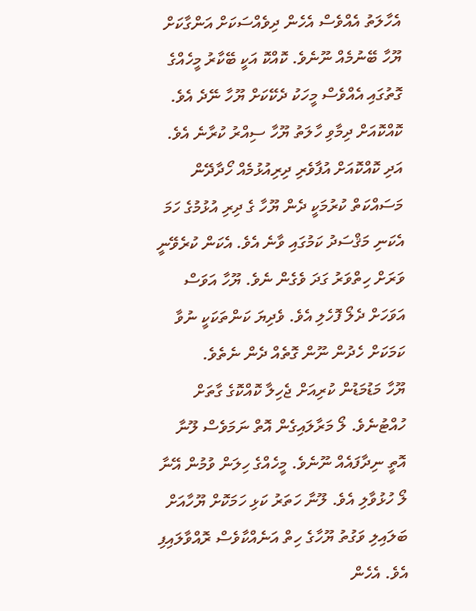އެހާލަތު އެއްވެސް އެހެން ދިވެއްސަކަށް އަންގާކަށް ޔޫހާ ބޭނުމެއް ނޫނެވެ. ކޮއްކޮ އަކީ ބޭކާރު މީހެއްގެ ގޮތުގައި އެއްވެސް މީހަކު ދެކޭކަށް ޔޫހާ ނޭދެ އެވެ. ކޮއްކޮއަށް ދިމާވި ހާލަތު ޔޫހާ ސިއްރު ކުރާނެ އެވެ. އަދި ކޮއްކޮއަށް އުފާވެރި ދިރިއުޅުމެއް ހޯދާދޭން މަސައްކަތް ކުރުމަކީ ދެން ޔޫހާ ގެ ދިރި އުޅުމުގެ ހަމަ އެކަނި މަޤްސަދު ކަމުގައި ވާނެ އެވެ. އެކަން ކުރެވޭނީ ވަރަށް ހިތްވަރު ގަދަ ވެގެން ނެވެ. ޔޫހާ އަވަސް އަވަހަށް ދެލޯ ފޮހެލި އެވެ. ވެދިޔަ ކަންތަކަކީ ނުވާ ކަމަކަށް ހެދުން ނޫން ގޮތެއް ދެން ނެތެވެ.
ޔޫހާ މަޑުމަޑުން ކުރިއަށް ޖެހިލާ ކޮއްކޮގެ ގާތަށް ހުއްޓުނެވެ. ލޯ މަރާލައިގެން އޮތް ނަމަވެސް ލޫނާ އޮތީ ނިދާފައެއް ނޫނެވެ. މީހެއްގެ ހިލަން ވުމުން އޭނާ ލޯ ހުޅުވާލި އެވެ. ލޫނާ ހަތަރު ކަޅި ހަމަކޮށް ޔޫހާއަށް ބަލައިލި ވަގުތު ޔޫހާގެ ހިތް އަނެއްކާވެސް ރޮއްވާލައިފި އެވެ. އެހެން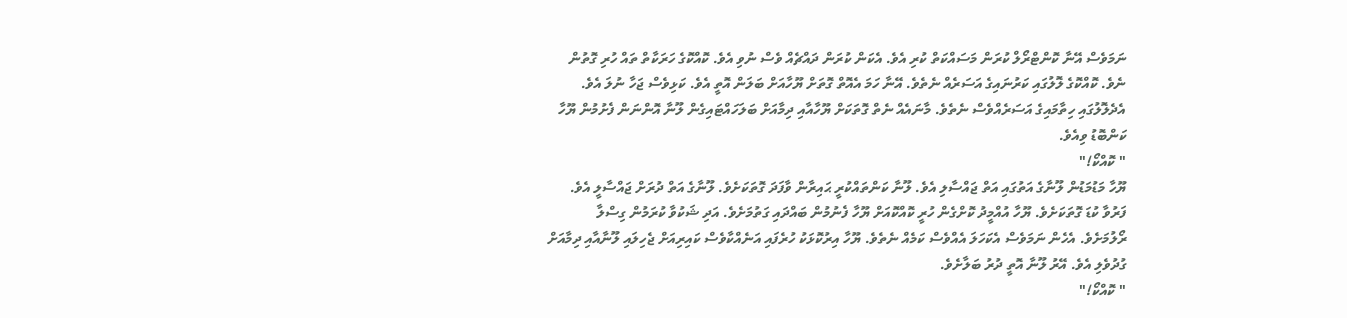ނަމަވެސް އޭނާ ކޮންޓްރޯލް ކުރަން މަސައްކަތް ކުރި އެވެ. އެކަން ކުރަން ދައްޗެއް ވެސް ނުވި އެވެ. ކޮއްކޮގެ ހަރަކާތް ތައް ހުރި ގޮތުން ނެވެ. ކޮއްކޮގެ ލޮލުގައި ކަރުނައިގެ އަސަރެއް ނެތެވެ. އޭނާ ހަމަ އެއޮތް ގޮތަށް ޔޫހާއަށް ބަލަން އޮތީ އެވެ. ކަޅިވެސް ޖަހާ ނުލަ އެވެ. އެދެލޮލުގައި ހިތާމައިގެ އަސަރެއްވެސް ނެތެވެ. މާނައެއް ނެތް ގޮތަކަށް ޔޫހާއާއި ދިމާއަށް ބަލަހައްޓައިގެން ލޫނާ އޮންނަން ފެށުމުން ޔޫހާ ކަންބޮޑު ވިއެވެ.
" ކޮއްކޯ!"
ޔޫހާ މަޑުމަޑުން ލޫނާގެ އަތުގައި އަތް ޖައްސާލި އެވެ. ލޫނާ ކަންތައްކުރީ ޙައިރާން ވާފަދަ ގޮތަކަށެވެ. ލޫނާގެ އަތް ދުރަށް ޖައްސާލީ އެވެ. ފަރުވާ ކުޑަ ގޮތަކަށެވެ. ޔޫހާ އުއްމީދު ކޮށްގެން ހުރީ ކޮއްކޮއަށް ޔޫހާ ފެނުމުން ބައްދައި ގަތުމަށެވެ. އަދި ޝަކުވާ ކުރަމުން ގިސްލާ ރޯލުމަށެވެ. އެހެން ނަމަވެސް އެކަހަލަ އެއްވެސް ކަމެއް ނެތެވެ. ޔޫހާ އިރުކޮޅަކު ހުރެފައި އަނެއްކާވެސް ކައިރިއަށް ޖެހިލައި ލޫނާއާއި ދިމާއަށް ގުދުވެލި އެވެ. އޭރު ލޫނާ އޮތީ ދުރު ބަލާށެވެ.
" ކޮއްކޯ!"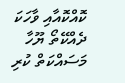ކޮއްކޮއާއި ވާހަކަ ދެއްކޭތޯ ޔޫހާ މަސައްކަތް ކުރި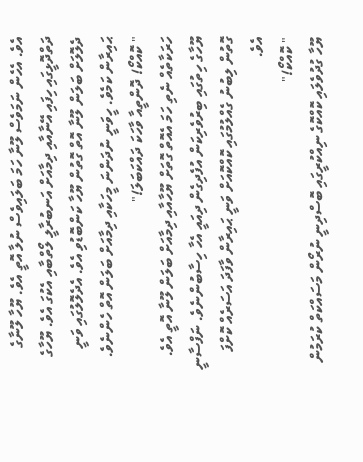އެވެ. އެހެން ނަމަވެސް ލޫނާ ހަމަ ބަލައިވެސް ނުލާ އޮތީ އެވެ. ޔޫހާ ލޫނާގެ ދަތްދޮޅީގައި ހިފައި އޭނާއާއި ދިމާއަށް އަނބުރާލީ ލޯތްބާއި އެކުގަ އެވެ. ޔޫހާގެ ދެލޮލަށް ބަލަން ލޫނާ އޮތް ގޮތުން ޔޫހާ ކަންބޮޑުވި އެވެ. އެދެލޮލުގައި ވަނީ ޙައިރާން ކަމެވެ. ހީވަނީ ނުދަންނަ މީހަކާއި ދިމާއަށް ބަލަން އޮތް ހެންނެވެ.
" ކޮއްކޯ! ދޮންތީއާ ވާހަކަ ދައްކަބަލަ!"
ހަރަކާތެއް ނެތި ހަމަ އެއޮތް ގޮތަށް ޔޫހާއާއި ދިމާއަށް ބަލަން ލޫނާ އޮތީ އެވެ. ޔޫހާގެ ހިތުގައި ބިރުވެރިކަން އުފެދިގެން ދިއައީ އެހާ ހިސާބުންނެވެ. ނަފްސާނީ ގޮތުން ލިބުނު ގެއްލުމުގައި ކޮއްކޮއަށް ވަނީ ޙައިރާން ވާފަދަ އަސަރެއް ކޮށްފަ އެވެ.
" ކޮއްކޯ!"
ޔޫހާ ގުދުވެލައި ކޮއްކޮގެ ނިއްކުރީގައި ބޮސްދިނީ ނުރޯން މަސައްކަތް ކުރަމުން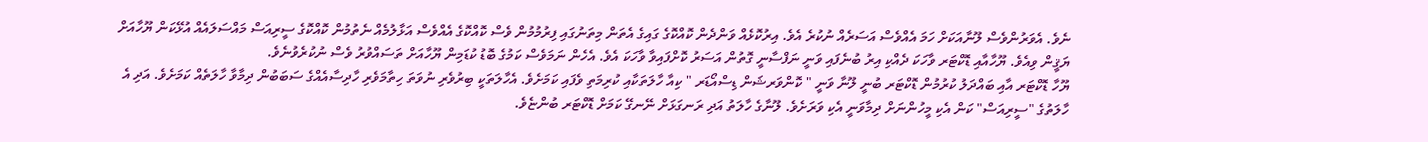ނެވެ. އެވަރުންވެސް ލޫނާއަކަށް ހަމަ އެއްވެސް އަސަރެއް ނުކުރެ އެވެ. އިރުކޮޅެއް ވަންދެން ކޮއްކޮގެ ގައިގެ އެތަން މިތަނުގައި ފިރުމުމުން ވެސް ކޮއްކޮގެ އެއްވެސް އަޅާލުމެއް ނެތުމުން ކޮއްކޮގެ ސީރިއަސް މައްސަލައެއް އުޅޭކަން ޔޫހާއަށް ޔަޤީން ވިއެވެ. ޔޫހާއާއި ޑޮކްޓަރ ވާހަކަ ދެއްކި އިރު ބުނެފައި ވަނީ ނަފްސާނީ ގޮތުން އަސަރު ކޮށްފައިވާ ވާހަކަ އެވެ. އެހެން ނަމަވެސް ކަމުގެ ބޮޑު ކުޑަމިން ޔޫހާއަށް ތަސައްވުރު ވެސް ނުކުރެވުނެވެ.
ޔޫހާ ޑޮކްޓަރ އާއި ބައްދަލު ކުރުމުން ޑޮކްޓަރ ބުނީ ލޫނާ ވަނީ " ކޮންވަރޝަން ޑިސްއޯޑަރ " ކިއާ ހާލަތަކާއި ކުރިމަތި ވެފައި ކަމަށެވެ. އެހާލަތަކީ ބިރުވެރި ނުވަތަ ހިތާމަވެރި ހާދިސާއެއްގެ ސަބަބުން ދިމާވާ ހާލަތެއް ކަމަށެވެ. އަދި އެ ހާލަތުގެ "ސީރިއަސް" ކަން އެކި މީހުންނަށް ދިމާވަނީ އެކި ވަރަށެވެ. ލޫނާގެ ހާލަތު އަދި ރަނގަޅަށް ނޭނގޭ ކަމަށް ޑޮކްޓަރ ބުންޏެވެ.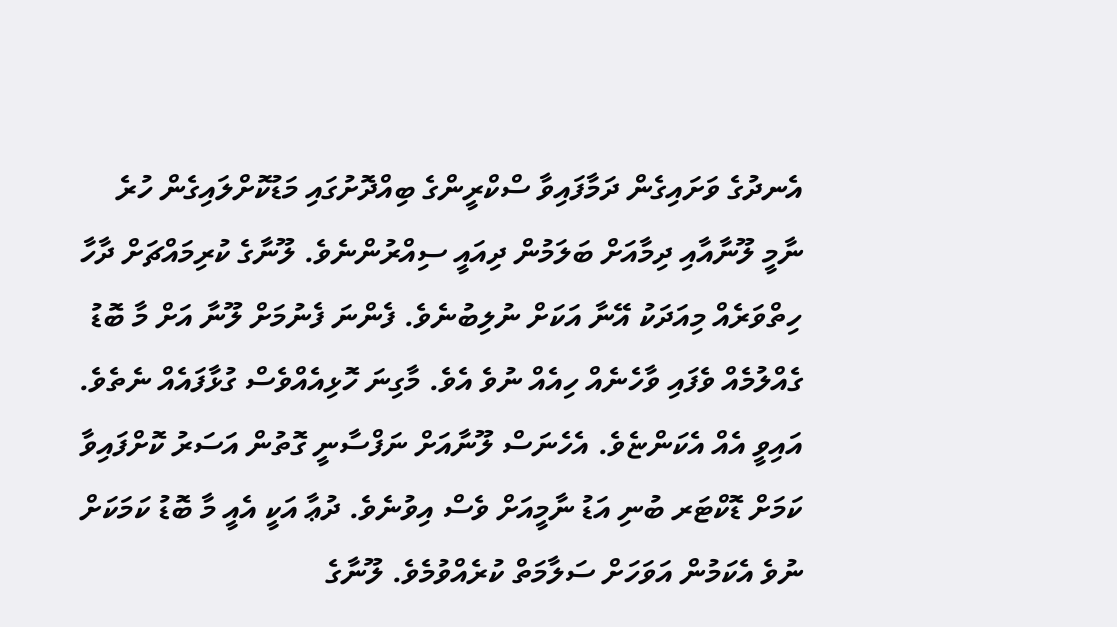އެނދުގެ ވަށައިގެން ދަމާފައިވާ ސްކްރީންގެ ބިއްދޮށުގައި މަޑުކޮށްލައިގެން ހުރެ ނާމީ ލޫނާއާއި ދިމާއަށް ބަލަމުން ދިއައީ ސިއްރުންނެވެ. ލޫނާގެ ކުރިމައްޗަށް ދާހާ ހިތްވަރެއް މިއަދަކު އޭނާ އަކަށް ނުލިބުނެވެ. ފެންނަ ފެނުމަށް ލޫނާ އަށް މާ ބޮޑު ގެއްލުމެއް ވެފައި ވާހެނެއް ހިއެއް ނުވެ އެވެ. މާގިނަ ހޮޅިއެއްވެސް ގުޅާފައެއް ނެތެވެ. އައިވީ އެއް އެކަންޏެވެ. އެހެނަސް ލޫނާއަށް ނަފްސާނީ ގޮތުން އަސަރު ކޮށްފައިވާ ކަމަށް ޑޮކްޓަރ ބުނި އަޑު ނާމީއަށް ވެސް އިވުނެވެ. ދުޢާ އަކީ އެއީ މާ ބޮޑު ކަމަކަށް ނުވެ އެކަމުން އަވަހަށް ސަލާމަތް ކުރެއްވުމެވެ. ލޫނާގެ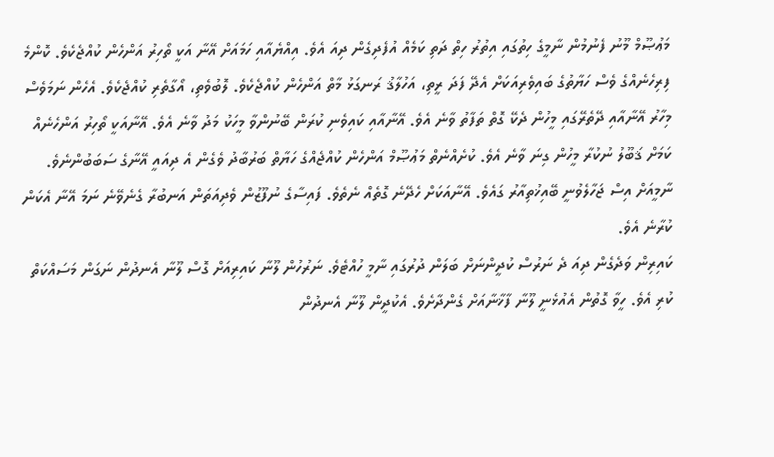މަޢުޞޫމް މޫނު ފެނުމުން ނާމީގެ ހިތުގައި އިތުރު ހިތް ދަތި ކަމެއް އުފެދިގެން ދިއަ އެވެ. އިއްޔެއާއި ހަމައަށް އޭނާ އަކީ ތޯހިރު އަންހެން ކުއްޖެކެވެ. ކޮންމެ ފިރިހެނެއްގެ ވެސް ހަޔާތުގެ ބައިވެރިއަކަށް އެދޭ ފަދަ ރީތި، އަހުލާޤު ރަނގަޅު މާތް އަންހެން ކުއްޖެކެވެ. ލޮބުވެތި، އޯގާތެރި ކުއްޖެކެވެ. އެހެން ނަމަވެސް މިހާރު އޭނާއާއި ދޭތެރޭގައި މީހުން ދެކޭ ގޮތް ތަފާތު ވާނެ އެވެ. އޭނާއާއި ކައިވެނި ކުރަން ބޭނުންވާ މީހަކު މަދު ވާނެ އެވެ. އޭނާއަކީ ތޯހިރު އަންހެނެއް ކަމަށް ޤަބޫލު ނުކުރާ މީހުން ގިނަ ވާނެ އެވެ. ކުށެއްނެތް މަޢުޞޫމް އަންހެން ކުއްޖެއްގެ ހަޔާތް ބަރުބާދު ވެގެން އެ ދިއައީ އޭނާގެ ސަބަބުންނެވެ. ނާމީއަށް އިސް ޖަހާލެވުނީ ބޭއިޚުތިއާރު ގައެވެ. އޭނާއަކަށް ހެދޭނެ ގޮތެއް ނެތެވެ. ފައިސާގެ ނުފޫޒުން ވެދިއަތަން އަނބުރާ ގެނެވޭނެ ނަމަ އޭނާ އެކަން ކުރާނެ އެވެ.
ކައިރިން ވަދެގެން ދިއަ ދެ ނަރުސް ކުދީންނަށް ބަލަން ދުރުގައި ނާމީ ހުއްޓެވެ. ނަރުހުން ލޫނާ ކައިރިއަށް ގޮސް ލޫނާ އެނދުން ނަގަން މަސައްކަތް ކުރި އެވެ. ހީވާ ގޮތުން އެއުޅެނީ ލޫނާ ފާޚާނާއަށް ގެންދާށެވެ. އެކުދީން ލޫނާ އެނދުން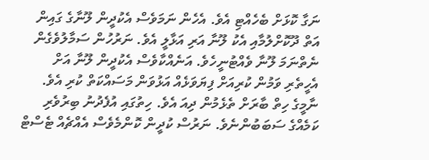ނަގާ ކޮޅަށް ބެހެއްޓި އެވެ. އެހެން ނަމަވެސް އެކުދީން ލޫނާގެ ގައިން އަތް ދޫކޮށްލުމާއި އެކު ލޫނާ އަރި އަޅާލީ އެވެ. ނަރުހުން ސަމާލުވެގެން ނެތްނަމަ ލޫނާ ވެއްޓުނީހެވެ. އަނެއްކާވެސް އެކުދީން ލޫނާ އަށް އެހީތެރި ވަމުން ކުރިއަށް ފިޔަވަޅެއް އަޅުވަން މަސައްކަތް ކުރި އެވެ. ނާމީގެ ހިތް ބާރަށް ތެޅެމުން ދިއަ އެވެ. ހިތުގައި އުފެދުނު ބިރުވެރި ކަމެއްގެ ސަބަބުންނެވެ. ނަރުސް ކުދީން ކޮންމެވެސް އެއްޗެއް ޓެސްޓް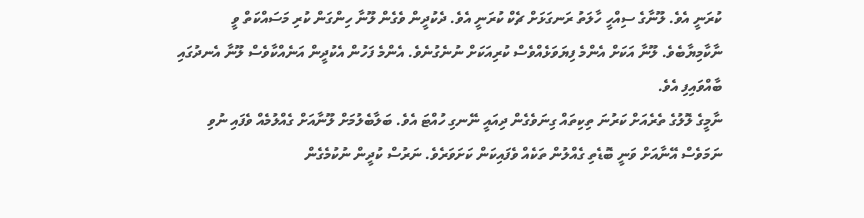ކުރަނީ އެވެ. ލޫނާގެ ސިއްހީ ހާލަތު ރަނގަޅަށް ޗެކް ކުރަނީ އެވެ. ދެކުދީން ވެގެން ލޫނާ ހިންގަން ކުރި މަސައްކަތް ވީ ނާކާމިޔާބެވެ. ލޫނާ އަކަށް އެންމެ ފިޔަވަޅެއްވެސް ކުރިއަކަށް ނުނެގުނެވެ. އެންމެ ފަހުން އެކުދީން އަނެއްކާވެސް ލޫނާ އެނދުގައި ބާއްވައިފި އެވެ.
ނާމީގެ ލޮލުގެ ތެރެއަށް ކަރުނަ ތިކިތައް ގިނަވެގެން ދިއައީ ނޭނގި ހުއްޓަ އެވެ. ބަލާބެލުމަށް ލޫނާއަށް ގެއްލުމެއް ވެފައި ނުވި ނަމަވެސް އޭނާއަށް ވަނީ ބޮޑެތި ގެއްލުން ތަކެއް ވެފައިކަން ކަށަވަރެވެ. ނަރުސް ކުދީން ނުކުމެގެން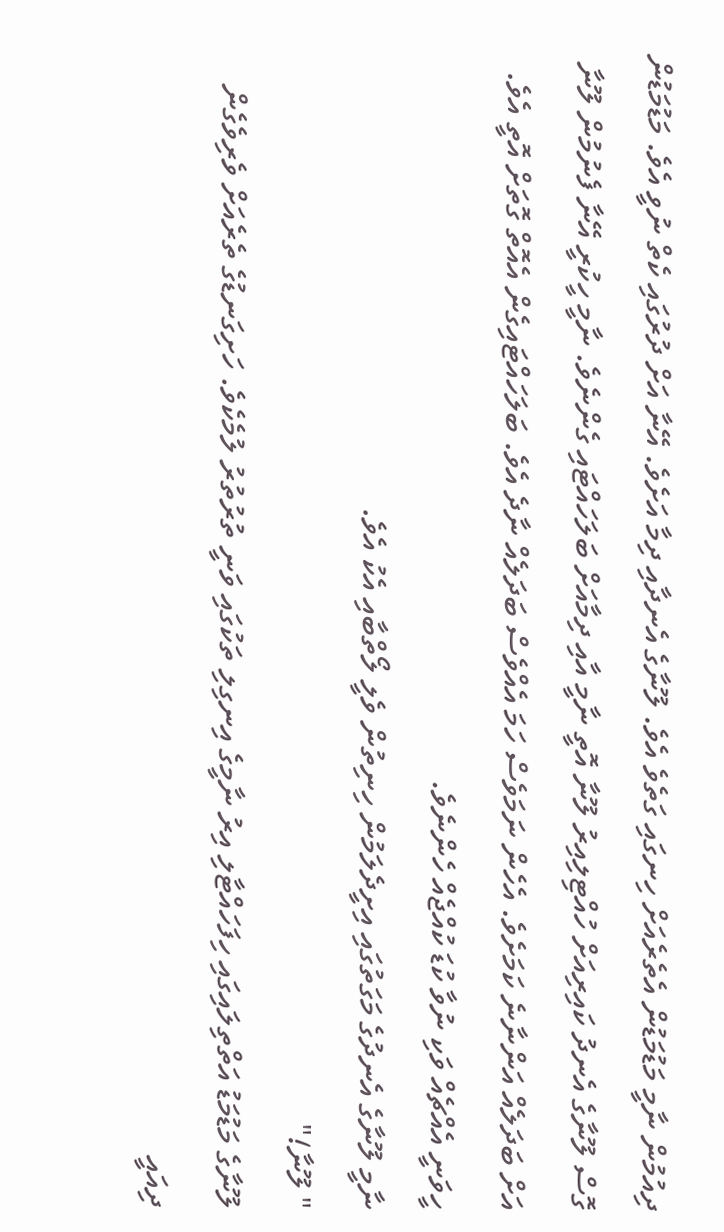ދިއުމުން ނާމީ މަޑުމަޑުން އެތެރެއަށް ހިނގައި ގަތެވެ އެވެ. ލޫނާގެ އެނދާއި ދިމާ އަށެވެ. އޭނާ އަށް ދުރުގައި ކެތް ނުވީ އެވެ. މަޑުމަޑުން ގޮސް ލޫނާގެ އެނދު ކައިރިއަށް ހުއްޓިލިއިރު ލޫނާ އޮތީ ނާމީ އާއި ދިމާއަށް ބަލަހައްޓައި ގެންނެވެ. ނާމީ ހީކުރީ އޭނާ ފެނުމުން ލޫނާ އަށް ބަދަލެއް އަންނާނެ ކަމަށެވެ. އެހެން ނަމަވެސް ހަމަ އެއްވެސް ބަދަލެއް ނާދެ އެވެ. ބަލަހައްޓައިގެން އެއޮތް ގޮތަށް އޮތީ އެވެ. ހީވަނީ އެއްޗެއް ވަކި ނުވާ ކުޑަ ކުއްޖެއް ހެންނެވެ.
ނާމީ ލޫނާގެ އެނދުގެ މަގަތުގައި އިށީދެލަމުން ހިނިތުން ވެލީ ލޯތްބާއި އެކު އެވެ.
" ލޫނާ!"
ލޫނާގެ މަޑުމަޑު އަތްތިލައިގައި ހިފަހައްޓާލި އިރު ނާމީގެ އިނގިލި ތަކުގައި ވަނީ ތުރުތުރު ލުމެކެވެ. ހަށިގަނޑުގެ ތެރެއަށް ވެރިވެގެން ދިއައީ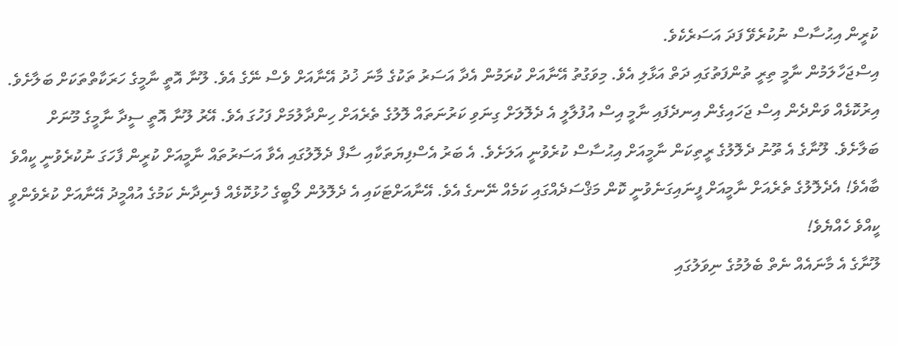ކުރީން އިޙުސާސް ނުކުރެވޭ ފަދަ އަސަރެކެވެ.
އިސްޖަހާލަމުން ނާމީ ތިރީ ތުންފަތުގައި ދަތް އަޅާލި އެވެ. މިވަގުތު އޭނާއަށް ކުރަމުން އެދާ އަސަރު ތަކުގެ މާނަ ޚުދު އޭނާއަށް ވެސް ނޭގެ އެވެ. ލޫނާ އޮތީ ނާމީގެ ހަރަކާތްތަކަށް ބަލާށެވެ. އިރުކޮޅެއް ވަންދެން އިސް ޖަހައިގެން އިނދެފައި ނާމީ އިސް އުފުލާލީ އެ ދެލޮލަށް ގިނަވި ކަރުނަތައް ލޮލުގެ ތެރެއަށް ހިންދާލުމަށް ފަހުގަ އެވެ. އޭރު ލޫނާ އޮތީ ސީދާ ނާމީގެ މޫނަށް ބަލާށެވެ. ލޫނާގެ އެ ތޫނު ދެލޮލުގެ ރީތިކަން ނާމީއަށް އިޙުސާސް ކުރެވުނީ އަލަށެވެ. އެ ބަރު އެސްފިޔަތަކާއި ސާފް ދެލޮލުގައި އެވާ އަސަރުތައް ނާމީއަށް ކުރީން ފާހަގަ ނުކުރެވުނީ ކީއްވެ ބާއެވެ! އެދެލޮލުގެ ތެރެއަށް ނާމީއަށް ފީނައިގަނެވުނީ ކޮން މަޤްސަދެއްގައި ކަމެއް ނޭނގެ އެވެ. އޭނާއަށްޓަކައި އެ ދެލޮލުން ލޯބީގެ ހުޅުކޮޅެއް ފެނިދާނެ ކަމުގެ އުއްމީދު އޭނާއަށް ކުރެވެންވީ ކީއްވެ ހެއްޔެވެ!
ލޫނާގެ އެ މާނައެއް ނެތް ބެލުމުގެ ނިވަލުގައި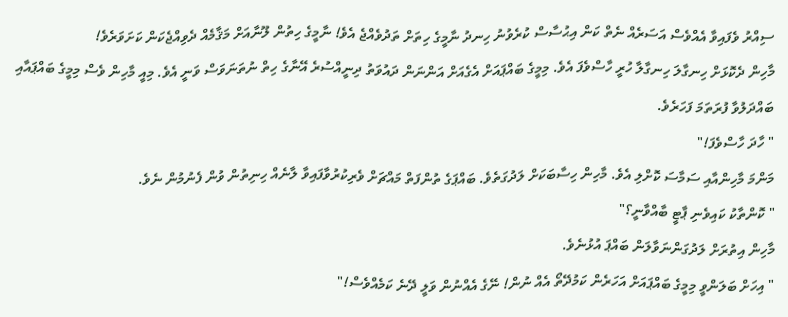ސިއްރު ވެފައިވާ އެއްވެސް އަސަރެއް ނެތް ކަން އިޙުސާސް ކުރެވުނު ހިނދު ނާމީގެ ހިތަށް ތަދުވެއްޖެ އެވެ! ނާމީގެ ހިތުން ލޫނާއަށް މަޤާމެއް ދެވިއްޖެކަން ކަށަވަރެވެ!
މާހިން ދެކޮޅަށް ހިނގާލަ ހިނގާލާ ހުރީ ހާސްވެފަ އެވެ. މިމީގެ ބައްޕައަށް އެގެއަށް އަންނަން ދައުވަތު ދިނީއްސުރެ އޭނާގެ ހިތް ނުތަނަވަސް ވަނީ އެވެ. މިއީ މާހިން ވެސް މިމީގެ ބައްޕައާއި ބައްދަލުވާ ފުރަތަމަ ފަހަރެވެ.
" ހާދަ ހާސްވެފަ!"
މަންމަ މާހިންއާއި ސަމާސަ ކޮށްލި އެވެ. މާހިން ހިސާބަކަށް ލަދުގަތެވެ. ބައްޕަގެ ތުންފަތް މައްޗަށް ވެރިކުރުވާފައިވާ ލާނެއް ހިނިތުން ވުން ފެނުމުން ނެވެ.
" ކޮންތާކު ކައިވެނި ޕާޓީ ބާއްވާނީ؟"
މާހިން އިތުރަށް ލަދުގަންނަވާލަން ބައްޕަ އުޅުނެވެ.
" އިހަށް ބަލަންވީ މިމީގެ ބައްޕައަށް އަހަރެން ކަމުދޭތޯ އެއް ނުން! ނޭގެ އެއްނުން ވަލީ ދޭނެ ކަމެއްވެސް!"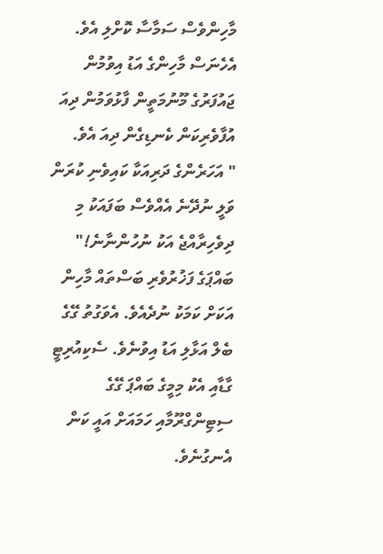މާހިންވެސް ސަމާސާ ކޮށްލި އެވެ. އެހެނަސް މާހިންގެ އަޑު އިވުމުން ޖައުފަރުގެ މޫނުމަތީން ފާޅުވަމުން ދިއަ އުފާވެރިކަން ކެނޑިގެން ދިއަ އެވެ.
" އަހަރެންގެ ދަރިއަކާ ކައިވެނި ކުރަން ވަލީ ނުދޭނެ އެއްވެސް ބަފައަކު މި ދިވެހިރާއްޖެ އަކު ނުހުންނާނެ!"
ބައްޕަގެ ފަޚުރުވެރި ބަސްތައް މާހިން އަކަށް ކަމަކު ނުދެއެވެ. އެވަގުތު ގޭގެ ބެލް އަޅާލި އަޑު އިވުނެވެ. ސެކިއުރިޓީ ގާޑާއި އެކު މިމީގެ ބައްޕަ ގޭގެ ސިޓިންގްރޫމާއި ހަމައަށް އައީ ކަން އެނގުނެވެ.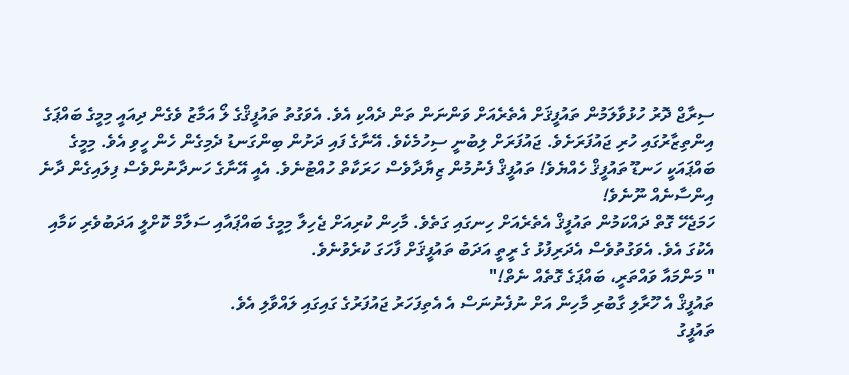ސިރާޖް ދޮރު ހުޅުވާލަމުން ތައުފީޤަށް އެތެރެއަށް ވަންނަން ތަން ދެއްކި އެވެ. އެވަގުތު ތައުފީޤްގެ ލޯ އަމާޒު ވެގެން ދިއައީ މިމީގެ ބައްޕަގެ އިންތިޒާރުގައި ހުރި ޖައުފަރަށެވެ. ޖައުފަރަށް ލިބުނީ ސިހުމެކެވެ. އޭނާގެ ފައި ދަށުން ބިންގަނޑު ދެމިގެން ހެން ހީވި އެވެ. މިމީގެ ބައްޕައަކީ ހަނޑޫ ތައުފީޤް ހެއްޔެވެ! ތައުފީޤް ފެނުމުން ޒިޔާދާވެސް ހަރަކާތް ހުއްޓުނެވެ. އެއީ އޭނާގެ ހަނދާނުންވެސް ފިލައިގެން ދާނެ އިންސާނެއް ނޫނެވެ!
ހަމަޖެހޭ ގޮތް ދައްކަމުން ތައުފީޤް އެތެރެއަށް ހިނގައި ގަތެވެ. މާހިން ކުރިއަށް ޖެހިލާ މިމީގެ ބައްޕައާއި ސަލާމް ކޮށްލީ އަދަބުވެރި ކަމާއި އެކުގަ އެވެ. އެވަގުތުވެސް އެދަރިފުޅު ގެ ރީތީ އަދަބު ތައުފީޤަށް ފާހަގަ ކުރެވުނެވެ.
" މަންމައާ ވައްތަރީ، ބައްޕަގެ ގޮތެއް ނެތް!"
ތައުފީޤް އެ ހޫރާލި ގާބުރި މާހިން އަށް ނުފެނުނަސް އެ އެތިފަހަރު ޖައުފަރުގެ ގައިގައި ލައްވާލި އެވެ.
ތައުފީގު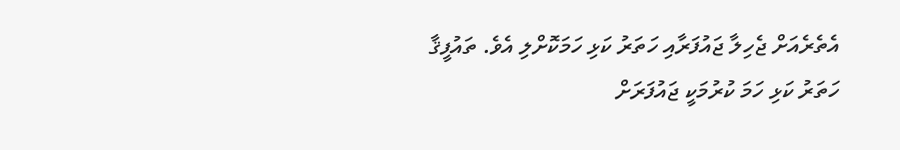އެތެރެއަށް ޖެހިލާ ޖައުފަރާއި ހަތަރު ކަޅި ހަމަކޮށްލި އެވެ. ތައުފީޤާ ހަތަރު ކަޅި ހަމަ ކުރުމަކީ ޖައުފަރަށް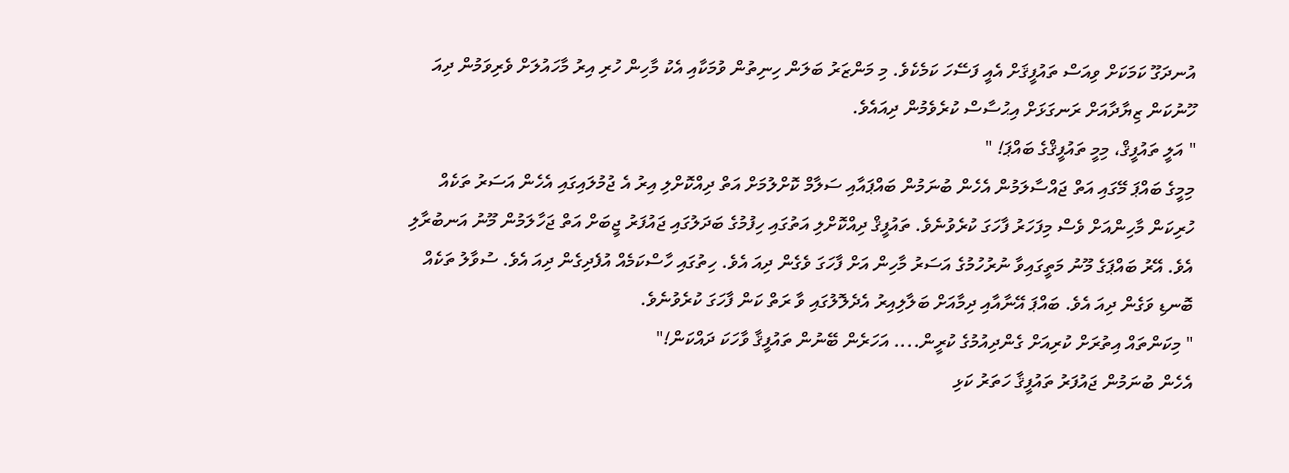އުނދަގޫ ކަމަކަށް ވިއަސް ތައުފީޤަށް އެއީ ފަސޭހަ ކަމެކެވެ. މި މަންޒަރު ބަލަން ހިނިތުން ވުމަކާއި އެކު މާހިން ހުރި އިރު މާހައުލަށް ވެރިވަމުން ދިއަ ހޫނުކަން ޒިޔާދާއަށް ރަނގަޅަށް އިޙުސާސް ކުރެވެމުން ދިއައެވެ.
" އަލީ ތައުފީޤް، މިމީ ތައުފީޤްގެ ބައްޕަ! "
މިމީގެ ބައްޕަ މޭގައި އަތް ޖައްސާލަމުން އެހެން ބުނަމުން ބައްޕައާއި ސަލާމް ކޮށްލުމަށް އަތް ދިއްކޮށްލި އިރު އެ ޖުމުލައިގައި އެހެން އަސަރު ތަކެއް ހުރިކަން މާހިންއަށް ވެސް މިފަހަރު ފާހަގަ ކުރެވުނެވެ. ތައުފީޤް ދިއްކޮށްލި އަތުގައި ހިފުމުގެ ބަދަލުގައި ޖައުފަރު ޖީބަށް އަތް ޖަހާލަމުން މޫނު އަނބުރާލި އެވެ. އޭރު ބައްޕަގެ މޫނު މަތީގައިވާ ނުރުހުމުގެ އަސަރު މާހިން އަށް ފާހަގަ ވެގެން ދިއަ އެވެ. ހިތުގައި ހާސްކަމެއް އުފެދިގެން ދިއަ އެވެ. ސުވާލު ތަކެއް ބޮނޑި ވަގެން ދިއަ އެވެ. ބައްޕަ އޭނާއާއި ދިމާއަށް ބަލާލިއިރު އެދެލޮލުގައި ވާ ރަތް ކަން ފާހަގަ ކުރެވުނެވެ.
" މިކަންތައް އިތުރަށް ކުރިއަށް ގެންދިއުމުގެ ކުރީން.... އަހަރެން ބޭނުން ތައުފީޤާ ވާހަކަ ދައްކަން!"
އެހެން ބުނަމުން ޖައުފަރު ތައުފީޤާ ހަތަރު ކަޅި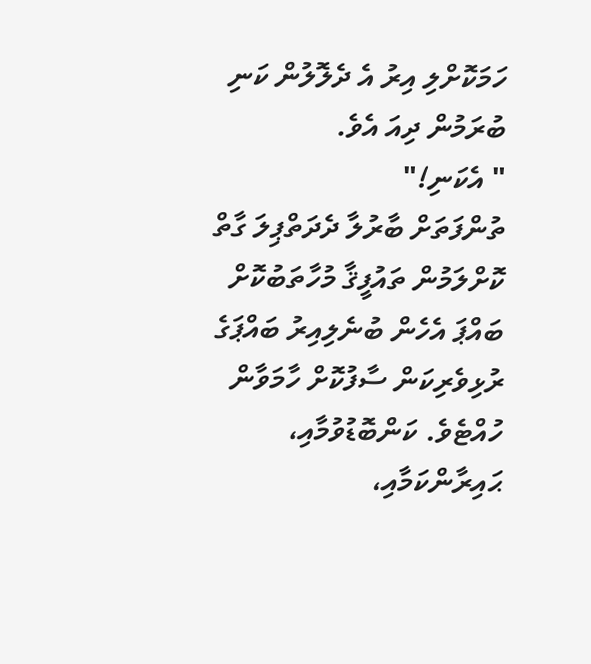ހަމަކޮށްލި އިރު އެ ދެލޮލުން ކަނި ބުރަމުން ދިއަ އެވެ.
" އެކަނި!"
ތުންފަތަށް ބާރުލާ ދެދަތްޕިލަ ގާތް ކޮށްލަމުން ތައުފީޤާ މުހާތަބުކޮށް ބައްޕަ އެހެން ބުނެލިއިރު ބައްޕަގެ ރުޅިވެރިކަން ސާފުކޮށް ހާމަވާން ހުއްޓެވެ. ކަންބޮޑުވުމާއި، ޙައިރާންކަމާއި،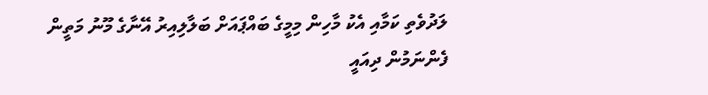ލަދުވެތި ކަމާއި އެކު މާހިން މިމީގެ ބައްޕައަށް ބަލާލިއިރު އޭނާގެ މޫނު މަތީން ފެންނަމުން ދިއައީ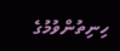ހިނިތުންވުމުގެ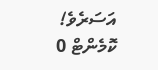އަސަރެވެ!
ކޮމެންޓް 0